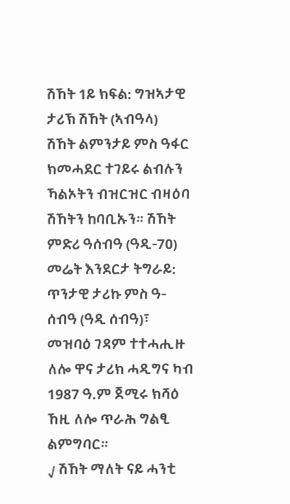ሽኸት 1ይ ክፍል: ግዝኣታዊ ታሪኽ ሽኸት (ኣብዓላ)
ሽኸት ልምንታይ ምስ ዓፋር ክመሓደር ተገይሩ ልብሉን ኻልኦትን ብዝርዝር ብዛዕባ ሽኸትን ከባቢኡን። ሽኸት ምድሪ ዓሰብዓ (ዓዲ-70) መሬት እንደርታ ትግራይ:
ጥንታዊ ታሪኩ ምስ ዓ-ሰብዓ (ዓዲ ሰብዓ)፣ መዝባዕ ገዳም ተተሓሒዙ ለሎ ዋና ታሪክ ሓዲግና ካብ 1987 ዓ.ም ጀሚሩ ክሻዕ ኸዚ ለሎ ጥራሕ ግልፂ ልምግባር።
√ ሽኸት ማለት ናይ ሓንቲ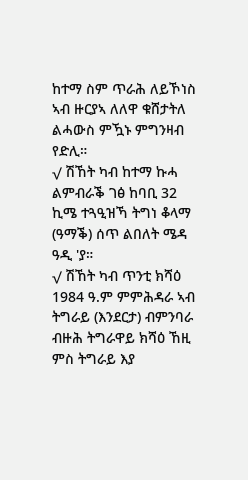ከተማ ስም ጥራሕ ለይኾነስ ኣብ ዙርያኣ ለለዋ ቁሸታትለ ልሓውስ ምዃኑ ምግንዛብ የድሊ።
√ ሽኸት ካብ ከተማ ኩሓ ልምብራቕ ገፅ ከባቢ 32 ኪሜ ተጓዒዝኻ ትግነ ቆላማ (ዓማቕ) ሰጥ ልበለት ሜዳ ዓዲ 'ያ።
√ ሽኸት ካብ ጥንቲ ክሻዕ 1984 ዓ.ም ምምሕዳራ ኣብ ትግራይ (እንደርታ) ብምንባራ ብዙሕ ትግራዋይ ክሻዕ ኸዚ ምስ ትግራይ እያ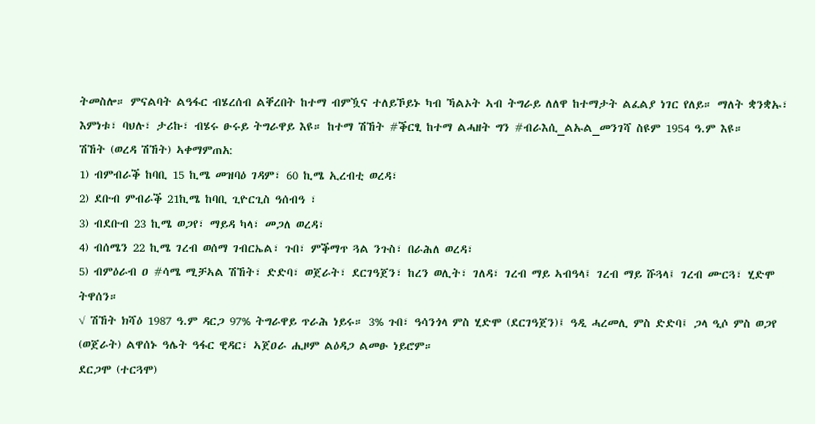ትመስሎ። ምናልባት ልዓፋር ብሄረሰብ ልቐረበት ከተማ ብምዃና ተለይኾይኑ ካብ ኻልኦት ኣብ ትግራይ ለለዋ ከተማታት ልፈልያ ነገር የለይ። ማለት ቋንቋኡ፣ እምነቱ፣ ባህሉ፣ ታሪኩ፣ ብሄሩ ፁሩይ ትግራዋይ እዩ። ከተማ ሽኸት #ቕርፂ ከተማ ልሓዘት ግን #ብራእሲ_ልኡል_መንገሻ ስዩም 1954 ዓ.ም እዩ።
ሽኸት (ወረዳ ሽኸት) ኣቀማምጠአ:
1) ብምብራቕ ከባቢ 15 ኪሜ መዝባዕ ገዳም፣ 60 ኪሜ ኢረብቲ ወረዳ፣
2) ደቡብ ምብራቕ 21ኪሜ ከባቢ ጊዮርጊስ ዓሰብዓ ፣
3) ብደቡብ 23 ኪሜ ወጋየ፣ ማይዳ ካላ፣ መጋለ ወረዳ፣
4) ብሰሜን 22 ኪሜ ገረብ ወሰማ ገብርኤል፣ ጉበ፣ ምቕማጥ ጓል ንጉስ፣ በራሕለ ወረዳ፣
5) ብምዕራብ ዐ #ሳሜ ሚቻኣል ሽኸት፣ ድድባ፣ ወጀራት፣ ደርገዓጀን፣ ከረን ወሊት፣ ገለዳ፣ ገረብ ማይ ኣብዓላ፤ ገረብ ማይ ሹጓላ፤ ገረብ ሙርጓ፣ ሂድሞ ትዋሰን።
√ ሽኸት ክሻዕ 1987 ዓ.ም ዳርጋ 97% ትግራዋይ ጥራሕ ነይሩ። 3% ጉበ፣ ዓሳንጎላ ምስ ሂድሞ (ደርገዓጀን)፤ ዓዲ ሓረመሊ ምስ ድድባ፤ ጋላ ዒሶ ምስ ወጋየ (ወጀራት) ልዋሰኑ ዓሌት ዓፋር ዊዳር፣ ኣጀዐራ ሒዞም ልዕዳጋ ልመፁ ነይሮም።
ደርጋሞ (ተርጓሞ)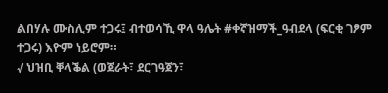ልበሃሉ ሙስሊም ተጋሩ፤ ብተወሳኺ ዋላ ዓሌት #ቀኛዝማች_ዓብደላ (ፍርቂ ገፆም ተጋሩ) እዮም ነይሮም።
√ ህዝቢ ቐላቕል (ወጀራት፣ ደርገዓጀን፣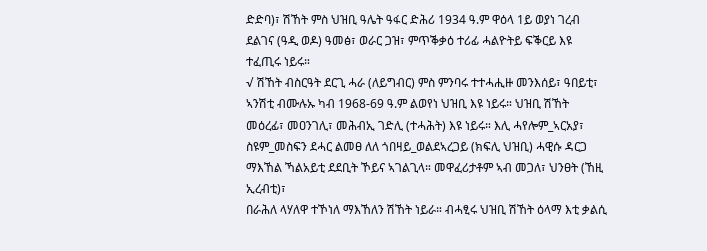ድድባ)፣ ሽኸት ምስ ህዝቢ ዓሌት ዓፋር ድሕሪ 1934 ዓ.ም ዋዕላ 1ይ ወያነ ገረብ ደልገና (ዓዲ ወዶ) ዓመፅ፣ ወራር ጋዝ፣ ምጥቕቃዕ ተሪፊ ሓልዮትይ ፍቕርይ እዩ ተፈጢሩ ነይሩ።
√ ሽኸት ብስርዓት ደርጊ ሓራ (ለይግብር) ምስ ምንባሩ ተተሓሒዙ መንእሰይ፣ ዓበይቲ፣ ኣንሽቲ ብሙሉኡ ካብ 1968-69 ዓ.ም ልወየነ ህዝቢ እዩ ነይሩ። ህዝቢ ሽኸት መዕረፊ፣ መዐንገሊ፣ መሕብኢ ገድሊ (ተሓሕት) እዩ ነይሩ። እሊ ሓየሎም_ኣርአያ፣
ስዩም_መስፍን ደሓር ልመፀ ለለ ጎበዛይ_ወልደኣረጋይ (ክፍሊ ህዝቢ) ሓዊሱ ዳርጋ ማእኸል ኻልአይቲ ደደቢት ኾይና ኣገልጊላ። መዋፈሪታቶም ኣብ መጋለ፣ ህንፀት (ኸዚ ኢረብቲ)፣
በራሕለ ላሃለዋ ተኾነለ ማእኸለን ሽኸት ነይራ። ብሓፂሩ ህዝቢ ሽኸት ዕላማ እቲ ቃልሲ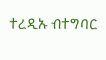ተረዲኡ ብተግባር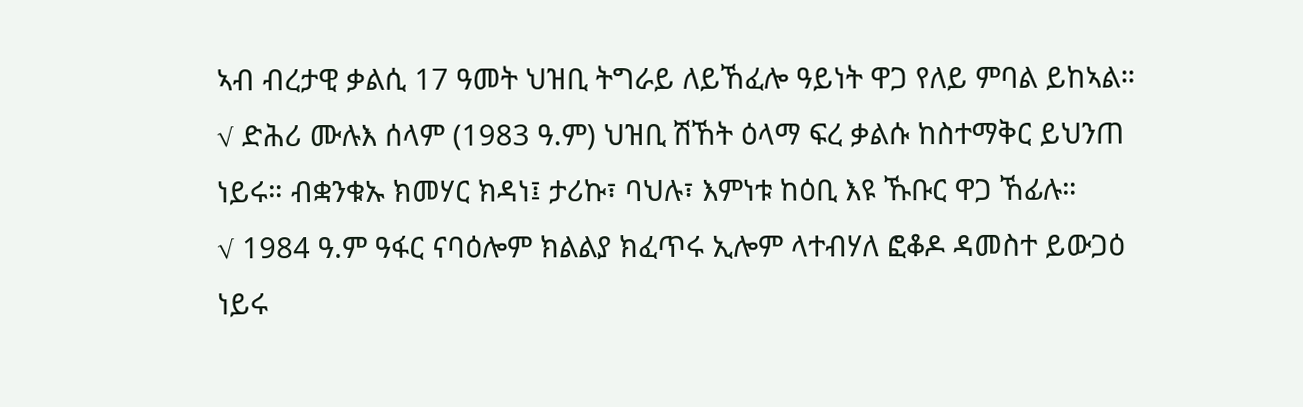ኣብ ብረታዊ ቃልሲ 17 ዓመት ህዝቢ ትግራይ ለይኸፈሎ ዓይነት ዋጋ የለይ ምባል ይከኣል።
√ ድሕሪ ሙሉእ ሰላም (1983 ዓ.ም) ህዝቢ ሽኸት ዕላማ ፍረ ቃልሱ ከስተማቅር ይህንጠ ነይሩ። ብቋንቁኡ ክመሃር ክዳነ፤ ታሪኩ፣ ባህሉ፣ እምነቱ ከዕቢ እዩ ኹቡር ዋጋ ኸፊሉ።
√ 1984 ዓ.ም ዓፋር ናባዕሎም ክልልያ ክፈጥሩ ኢሎም ላተብሃለ ፎቆዶ ዳመስተ ይውጋዕ ነይሩ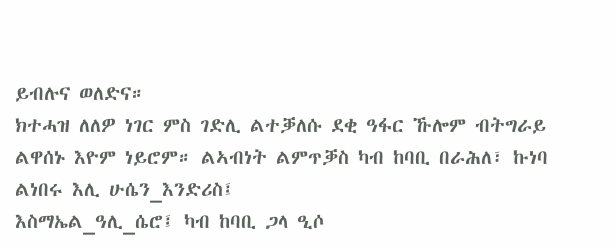ይብሉና ወለድና።
ክተሓዝ ለለዎ ነገር ምስ ገድሊ ልተቓለሱ ደቂ ዓፋር ኹሎም ብትግራይ ልዋሰኑ እዮም ነይሮም። ልኣብነት ልምጥቓስ ካብ ከባቢ በራሕለ፣ ኩነባ ልነበሩ እሊ ሁሴን_እንድሪስ፤
እስማኤል_ዓሊ_ሴሮ፤ ካብ ከባቢ ጋላ ዒሶ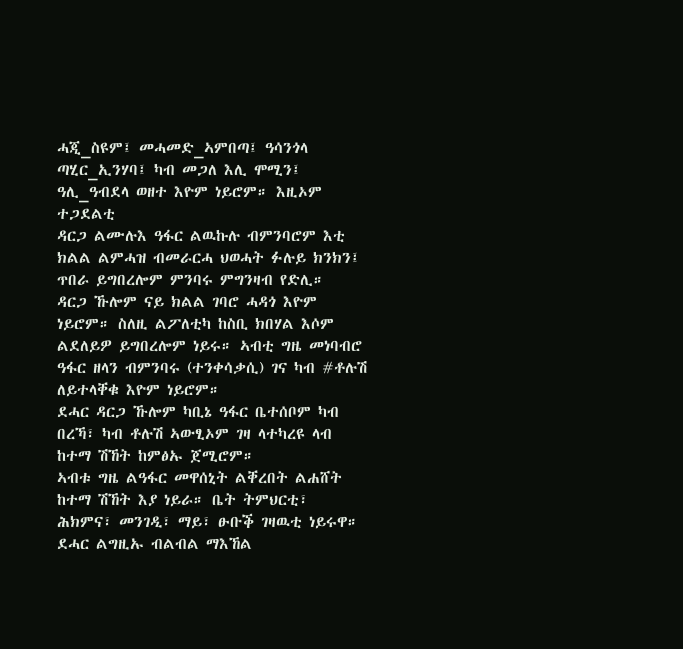ሓጂ_ስዩም፤ መሓመድ_ኣምበጣ፤ ዓሳንጎላ ጣሂር_ኢንሃባ፤ ካብ መጋለ እሊ ሞሚን፤ ዓሊ_ዓብደላ ወዘተ እዮም ነይሮም። እዚኦም ተጋደልቲ
ዳርጋ ልሙሉእ ዓፋር ልዉኩሉ ብምንባሮም እቲ ክልል ልምሓዝ ብመራርሓ ህወሓት ፉሉይ ክንክን፤ ጥበራ ይግበረሎም ምንባሩ ምግንዛብ የድሊ።
ዳርጋ ኹሎም ናይ ክልል ገባሮ ሓዳጎ እዮም ነይሮም። ስለዚ ልፖለቲካ ከስቢ ክበሃል እሶም ልደለይዎ ይግበረሎም ነይሩ። ኣብቲ ግዜ መነባብሮ ዓፋር ዘላን ብምንባሩ (ተንቀሳቃሲ) ገና ካብ #ቶሉሽ ለይተላቐቁ እዮም ነይሮም።
ደሓር ዳርጋ ኹሎም ካቢኔ ዓፋር ቤተሰቦም ካብ በረኻ፣ ካብ ቶሉሽ ኣውፂኦም ገዛ ላተካረዩ ላብ ከተማ ሽኸት ከምፅኡ ጀሚሮም።
ኣብቱ ግዜ ልዓፋር መዋሰኒት ልቐረበት ልሐሸት ከተማ ሽኸት እያ ነይራ። ቤት ትምህርቲ፣ ሕክምና፣ መንገዲ፣ ማይ፣ ፁቡቕ ገዛዉቲ ነይሩዋ። ደሓር ልግዚኡ ብልብል ማእኸል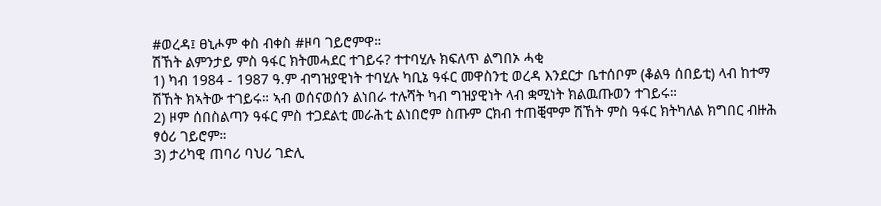#ወረዳ፤ ፀኒሖም ቀስ ብቀስ #ዞባ ገይሮምዋ።
ሽኸት ልምንታይ ምስ ዓፋር ክትመሓደር ተገይሩ? ተተባሂሉ ክፍለጥ ልግበኦ ሓቂ
1) ካብ 1984 - 1987 ዓ.ም ብግዝያዊነት ተባሂሉ ካቢኔ ዓፋር መዋስንቲ ወረዳ እንደርታ ቤተሰቦም (ቆልዓ ሰበይቲ) ላብ ከተማ ሽኸት ክኣትው ተገይሩ። ኣብ ወሰናወሰን ልነበራ ተሉሻት ካብ ግዝያዊነት ላብ ቋሚነት ክልዉጡወን ተገይሩ።
2) ዞም ሰበስልጣን ዓፋር ምስ ተጋደልቲ መራሕቲ ልነበሮም ስጡም ርክብ ተጠቒሞም ሽኸት ምስ ዓፋር ክትካለል ክግበር ብዙሕ ፃዕሪ ገይሮም።
3) ታሪካዊ ጠባሪ ባህሪ ገድሊ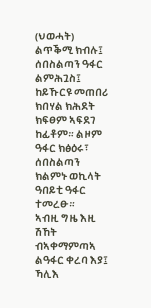(ህወሓት) ልጥቕሚ ክብሉ፤ ሰበስልጣን ዓፋር ልምሕጓስ፤ ከይኹርዩ መጠበሪ ክበሃል ክሕደት ክፍፀም ኣፍደገ ከፊቶም። ልዞም ዓፋር ክፅዕሩ፣ ሰበስልጣን ክልምኑ ወኪላት ዓበይቲ ዓፋር ተመረፁ።
ኣብዚ ግዜ እዚ ሽኸት ብኣቀማምጣኣ ልዓፋር ቀረባ እያ፤ ኻሊእ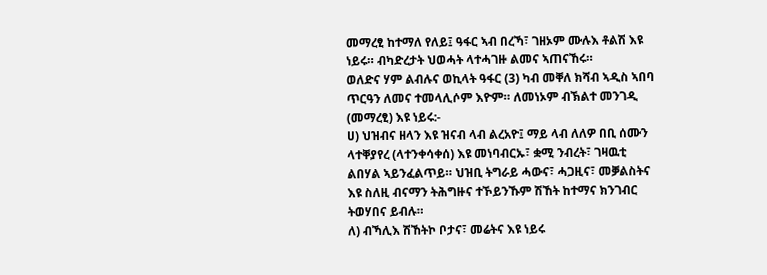መማረፂ ከተማለ የለይ፤ ዓፋር ኣብ በረኻ፣ ገዘኦም ሙሉእ ቶልሽ እዩ ነይሩ። ብካድረታት ህወሓት ላተሓገዙ ልመና ኣጠናኸሩ።
ወለድና ሃም ልብሉና ወኪላት ዓፋር (3) ካብ መቐለ ክሻብ ኣዲስ ኣበባ ጥርዓን ለመና ተመላሊሶም እዮም። ለመነኦም ብኽልተ መንገዲ (መማረፂ) እዩ ነይሩ:-
ሀ) ህዝብና ዘላን እዩ ዝናብ ላብ ልረአዮ፤ ማይ ላብ ለለዎ በቢ ሰሙን ላተቐያየረ (ላተንቀሳቀሰ) እዩ መነባብርኡ፣ ቋሚ ንብረት፣ ገዛዉቲ ልበሃል ኣይንፈልጥይ። ህዝቢ ትግራይ ሓውና፣ ሓጋዚና፣ መቓልስትና እዩ ስለዚ ብናማን ትሕግዙና ተኾይንኹም ሽኸት ከተማና ክንገብር ትወሃበና ይብሉ።
ለ) ብኻሊእ ሽኸትኮ ቦታና፣ መሬትና እዩ ነይሩ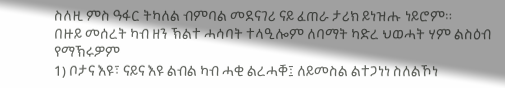ስለዚ ምስ ዓፋር ትካለል ብምባል መደናገሪ ናይ ፈጠራ ታሪክ ይነዝሑ ነይሮም።
በዙይ መሰረት ካብ ዘን ኽልተ ሓሳባት ተላዒሎም ለባማት ካድረ ህወሓት ሃም ልስዕብ የማኽሩዎም
1) ቦታና እዩ፣ ናይና እዩ ልብል ካብ ሓቂ ልረሓቐ፤ ለይመስል ልተጋነነ ስለልኾነ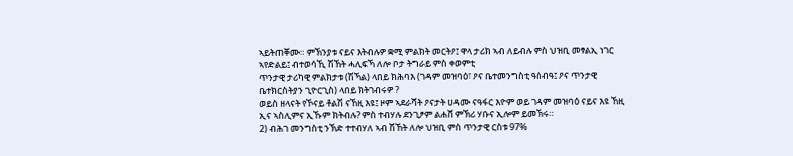ኣይትጠቐሙ። ምኽንያቱ ናይና እትብሉዎ ቋሚ ምልክት መርትዖ፤ ዋላ ታሪክ ኣብ ለይብሉ ምስ ህዝቢ መፃልኢ ነገር ኣየድልይ፤ ብተወሳኺ ሽኸት ሓሊፍኻ ለሎ ቦታ ትግራይ ምስ ቀወምቲ
ጥንታዊ ታሪካዊ ምልክታቱ (ሽኻል) ላበይ ክሕባእ (ገዳም መዝባዕ፣ ዖና ቤተመንግስቲ ዓሰብዓ፤ ዖና ጥንታዊ ቤተክርስትያን ጊዮርጊስ) ላበይ ክትገብሩዎ ?
ወይስ ዘላናት የኾናይ ቶልሽ ናኸዚ እዩ፤ ዞም ኣደራሻት ዖናታት ሀዳሙ ናዓፋር እዮም ወይ ገዳም መዝባዕ ናይና እዩ ኸዚ ኢና ኣስሊምና ኢኹም ክትብሉ? ምስ ተብሃሉ ደንጊፆም ልሐሸ ምኽሪ ሃቡና ኢሎም ይመኽሩ።
2) ብሕገ መንግስቲ ንኽድ ተተብሃለ ኣብ ሽኸት ለሎ ህዝቢ ምስ ጥንታዊ ርስቱ 97%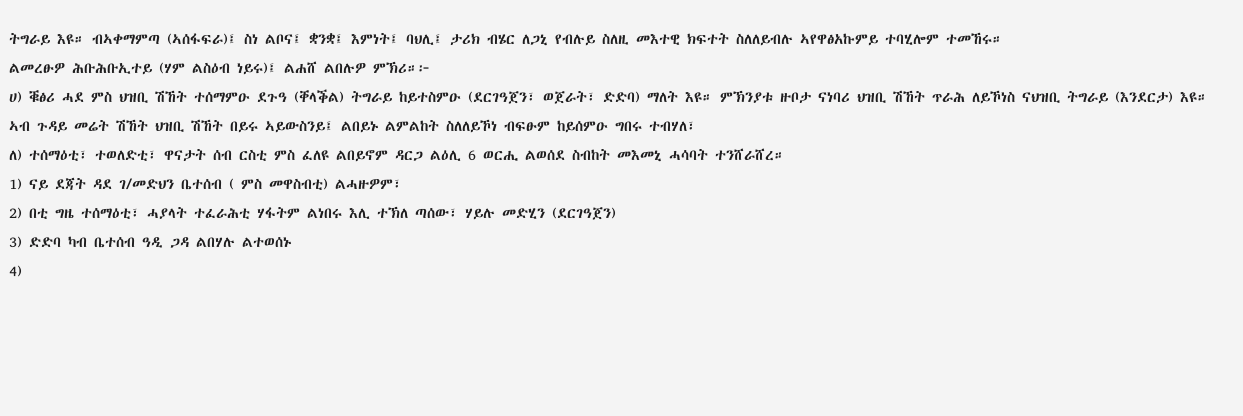ትግራይ እዩ። ብኣቀማምጣ (ኣሰፋፍራ)፤ ስነ ልቦና፤ ቋንቋ፤ እምነት፤ ባህሊ፤ ታሪክ ብሄር ለጋኒ የብሉይ ስለዚ መእተዊ ክፍተት ስለለይብሉ ኣየዋፅአኩምይ ተባሂሎም ተመኸሩ።
ልመረፁዎ ሕቡሕቡኢተይ (ሃም ልስዕብ ነይሩ)፤ ልሐሸ ልበሉዎ ምኽሪ።፦
ሀ) ቑፅሪ ሓደ ምስ ህዝቢ ሽኸት ተሰማምዑ ደጉዓ (ቐላቕል) ትግራይ ከይተስምዑ (ደርገዓጀን፣ ወጀራት፣ ድድባ) ማለት እዩ። ምኽንያቱ ዙቦታ ናነባሪ ህዝቢ ሽኸት ጥራሕ ለይኾነስ ናህዝቢ ትግራይ (እንደርታ) እዩ።
ኣብ ጉዳይ መሬት ሽኸት ህዝቢ ሽኸት በይሩ ኣይውስንይ፤ ልበይኑ ልምልከት ስለለይኾነ ብፍፁም ከይሰምዑ ግበሩ ተብሃለ፣
ለ) ተሰማዕቲ፣ ተወለድቲ፣ ዋናታት ሰብ ርስቲ ምስ ፈለዩ ልበይኖም ዳርጋ ልዕሊ 6 ወርሒ ልወሰደ ስብከት መእመኒ ሓሳባት ተንሸራሸረ።
1) ናይ ደጃት ዳደ ገ/መድህን ቤተሰብ ( ምስ መዋስብቲ) ልሓዙዎም፣
2) በቲ ግዜ ተሰማዕቲ፣ ሓያላት ተፈራሕቲ ሃፋትም ልነበሩ እሊ ተኽለ ጣሰው፣ ሃይሉ መድሂን (ደርገዓጀን)
3) ድድባ ካብ ቤተሰብ ዓዲ ጋዳ ልበሃሉ ልተወሰኑ
4)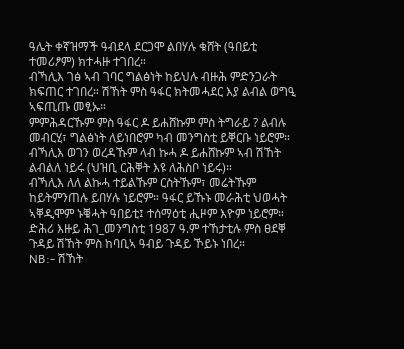ዓሌት ቀኛዝማች ዓብደላ ደርጋሞ ልበሃሉ ቁሸት (ዓበይቲ ተመሪፆም) ክተሓዙ ተገበረ።
ብኻሊእ ገፅ ኣብ ገባር ግልፅነት ከይህሉ ብዙሕ ምድንጋራት ክፍጠር ተገበረ። ሽኸት ምስ ዓፋር ክትመሓደር እያ ልብል ወግዒ ኣፍጢጡ መፂኡ።
ምምሕዳርኹም ምስ ዓፋር ዶ ይሐሸኩም ምስ ትግራይ ? ልብሉ መብርሂ፣ ግልፅነት ለይነበሮም ካብ መንግስቲ ይቐርቡ ነይሮም።
ብኻሊእ ወገን ወረዳኹም ላብ ኩሓ ዶ ይሐሸኩም ኣብ ሽኸት ልብልለ ነይሩ (ህዝቢ ርሕቐት እዩ ለሕስቦ ነይሩ)።
ብኻሊእ ለለ ልኩሓ ተይልኹም ርስትኹም፣ መሬትኹም ከይትምንጠሉ ይበሃሉ ነይሮም። ዓፋር ይኹኑ መራሕቲ ህወሓት ኣቐዲሞም ኑቑሓት ዓበይቲ፤ ተሰማዕቲ ሒዞም እዮም ነይሮም።
ድሕሪ እዙይ ሕገ_መንግስቲ 1987 ዓ.ም ተኸታቲሉ ምስ ፀደቐ ጉዳይ ሽኸት ምስ ከባቢኣ ዓብይ ጉዳይ ኾይኑ ነበረ።
NB:- ሽኸት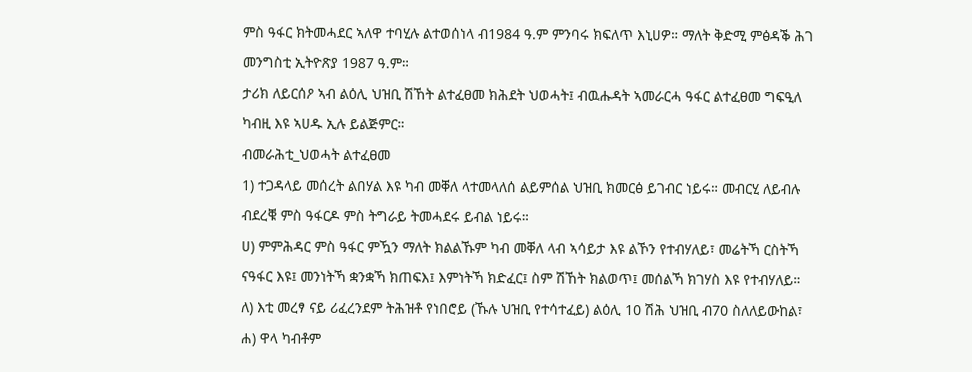ምስ ዓፋር ክትመሓደር ኣለዋ ተባሂሉ ልተወሰነላ ብ1984 ዓ.ም ምንባሩ ክፍለጥ እኒሀዎ። ማለት ቅድሚ ምፅዳቕ ሕገ መንግስቲ ኢትዮጽያ 1987 ዓ.ም።
ታሪክ ለይርሰዖ ኣብ ልዕሊ ህዝቢ ሽኸት ልተፈፀመ ክሕደት ህወሓት፤ ብዉሑዳት ኣመራርሓ ዓፋር ልተፈፀመ ግፍዒለ ካብዚ እዩ ኣሀዱ ኢሉ ይልጅምር።
ብመራሕቲ_ህወሓት ልተፈፀመ
1) ተጋዳላይ መሰረት ልበሃል እዩ ካብ መቐለ ላተመላለሰ ልይምሰል ህዝቢ ክመርፅ ይገብር ነይሩ። መብርሂ ለይብሉ ብደረቑ ምስ ዓፋርዶ ምስ ትግራይ ትመሓደሩ ይብል ነይሩ።
ሀ) ምምሕዳር ምስ ዓፋር ምዃን ማለት ክልልኹም ካብ መቐለ ላብ ኣሳይታ እዩ ልኾን የተብሃለይ፣ መሬትኻ ርስትኻ ናዓፋር እዩ፤ መንነትኻ ቋንቋኻ ክጠፍእ፤ እምነትኻ ክድፈር፤ ስም ሽኸት ክልወጥ፤ መሰልኻ ክገሃስ እዩ የተብሃለይ።
ለ) እቲ መረፃ ናይ ሪፈረንደም ትሕዝቶ የነበሮይ (ኹሉ ህዝቢ የተሳተፈይ) ልዕሊ 10 ሽሕ ህዝቢ ብ70 ስለለይውከል፣
ሐ) ዋላ ካብቶም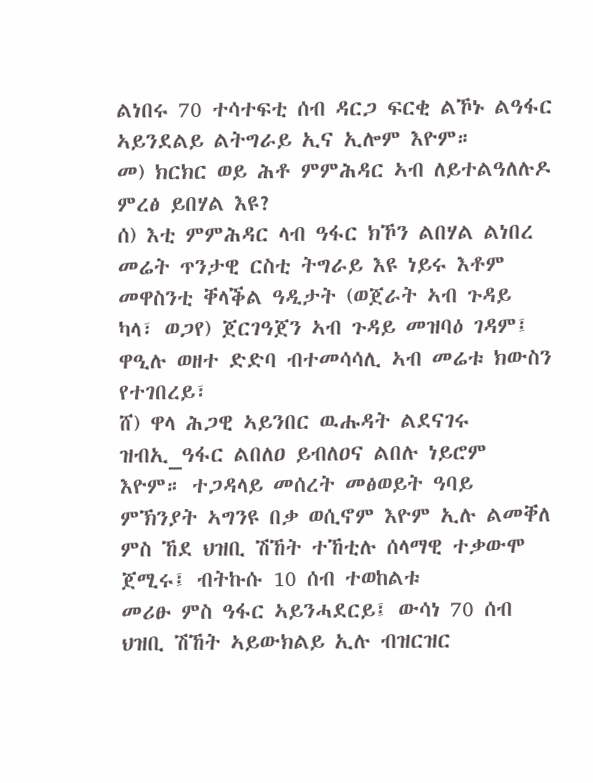ልነበሩ 70 ተሳተፍቲ ሰብ ዳርጋ ፍርቂ ልኾኑ ልዓፋር ኣይንደልይ ልትግራይ ኢና ኢሎም እዮም።
መ) ክርክር ወይ ሕቶ ምምሕዳር ኣብ ለይተልዓለሉዶ ምረፅ ይበሃል እዩ?
ሰ) እቲ ምምሕዳር ላብ ዓፋር ክኾን ልበሃል ልነበረ መሬት ጥንታዊ ርስቲ ትግራይ እዩ ነይሩ እቶም መዋስንቲ ቐላቕል ዓዲታት (ወጀራት ኣብ ጉዳይ ካላ፣ ወጋየ) ጀርገዓጀን ኣብ ጉዳይ መዝባዕ ገዳም፤ ዋዒሉ ወዘተ ድድባ ብተመሳሳሊ ኣብ መሬቱ ክውስን የተገበረይ፣
ሸ) ዋላ ሕጋዊ ኣይንበር ዉሑዳት ልደናገሩ ዝብኢ_ዓፋር ልበለዐ ይብለዐና ልበሉ ነይሮም እዮም። ተጋዳላይ መሰረት መፅወይት ዓባይ ምኽንያት ኣግንዩ በቃ ወሲኖም እዮም ኢሉ ልመቐለ ምስ ኸደ ህዝቢ ሽኸት ተኸቲሉ ሰላማዊ ተቃውሞ ጀሚሩ፤ ብትኩሱ 10 ሰብ ተወከልቱ
መሪፁ ምስ ዓፋር ኣይንሓደርይ፤ ውሳነ 70 ሰብ ህዝቢ ሽኸት ኣይውክልይ ኢሉ ብዝርዝር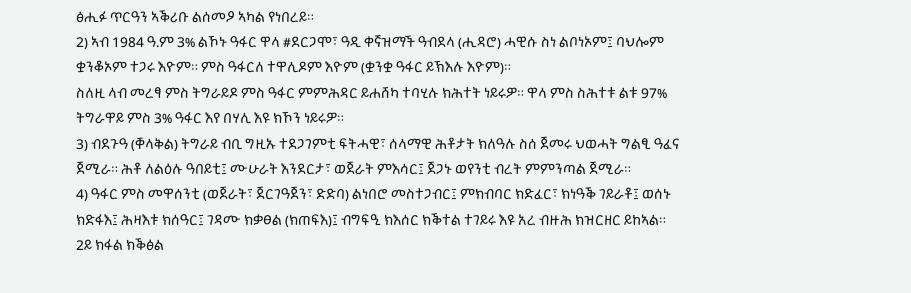ፅሒፉ ጥርዓን ኣቕሪቡ ልሰመዖ ኣካል የነበረይ።
2) ኣብ 1984 ዓ.ም 3% ልኾኑ ዓፋር ዋላ #ደርጋሞ፣ ዓዲ ቀኛዝማች ዓብደላ (ሒዳሮ) ሓዊሱ ስነ ልቦነኦም፤ ባህሎም ቋንቆኦም ተጋሩ እዮም። ምስ ዓፋርለ ተዋሊዶም እዮም (ቋንቋ ዓፋር ይኽእሉ እዮም)።
ስለዚ ላብ መረፃ ምስ ትግራይዶ ምስ ዓፋር ምምሕዳር ይሐሸካ ተባሂሉ ክሕተት ነይሩዎ። ዋላ ምስ ስሕተቱ ልቱ 97% ትግራዋይ ምስ 3% ዓፋር እየ በሃሊ እዩ ክኾን ነይሩዎ።
3) ብደጉዓ (ቐላቅል) ትግራይ ብቢ ግዚኡ ተደጋገምቲ ፍትሓዊ፣ ሰላማዊ ሕቶታት ክለዓሉ ስሰ ጀመሩ ህወሓት ግልፂ ዓፈና ጀሚራ። ሕቶ ለልዕሉ ዓበይቲ፤ ሙሁራት እንደርታ፣ ወጀራት ምእሳር፤ ጀጋኑ ወየንቲ ብረት ምምንጣል ጀሚራ።
4) ዓፋር ምስ መዋሰንቲ (ወጀራት፣ ጀርገዓጀን፣ ድድባ) ልነበሮ መስተጋብር፤ ምክብባር ክድፈር፣ ክነዓቕ ገይራቶ፤ ወሰኑ ክድፋእ፤ ሕዛእቱ ክሰዓር፤ ገዳሙ ክቃፀል (ክጠፍእ)፤ ብግፍዒ ክእሰር ክቕተል ተገይሩ እዩ አረ ብዙሕ ክዝርዘር ይከኣል።
2ይ ክፋል ክቕፅል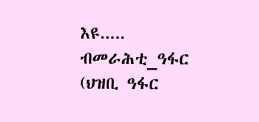እዩ.....
ብመራሕቲ_ዓፋር (ህዝቢ ዓፋር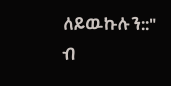ለይዉኩሉን::"
ብ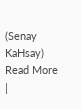(Senay KaHsay)
Read More
|